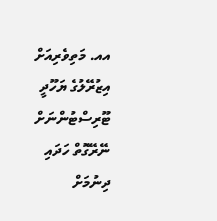އއ. މަތިވެރިއަށް އިޒުރޭލުގެ ޔަހޫދީ ޓޫރިސްޓުންނަށް ނޭރޭގޮތް ހަދައި ދިނުމަށް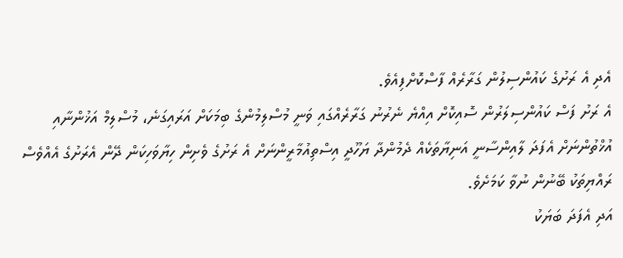އެދި އެ ރަށުގެ ކައުންސިލުން ގަރާރެއް ފާސްކޮށްފިއެވެ.
އެ ރަށު ފަސް ކައުންސިލަރުން ސޮއިކޮށް އިއްޔެ ނެރުނު ގަރާރެއްގައި ވަނީ މުސްލިމުންގެ ބިމަކަށް އަރައިގަނެ، މުސްލިމް އަޚުންނާއި އުޚްތުންނަށް އެފަދަ ލާއިންސާނީ އަނިޔާތަކެއް ދެމުންދާ ޔަހޫދީ އިސްތިއުމާރީންނަށް އެ ރަށުގެ ވެށިން ހިޔާވަހިކަން ދޭން އެރަށުގެ އެއްވެސް ރައްޔިތަކު ބޭނުން ނުވާ ކަމަށެވެ.
އަދި އެފަދަ ބަޔަކު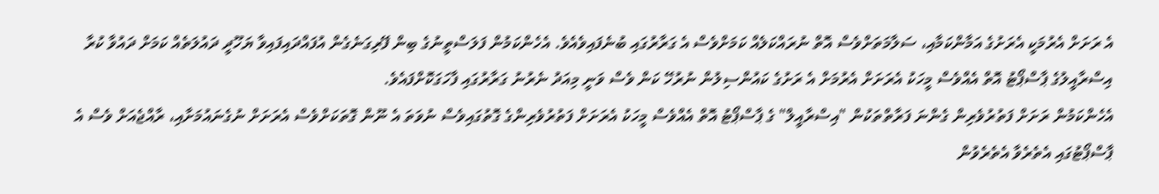އެ ރަށަށް އެރުމަކީ އެރަށުގެ އަމާންކަމާއި، ސަލާމަތަށްވެސް އޮތް ނުރައްކަލެއް ކަމަށްވެސް އެ ގަރާރުގައި ބުނެފައިވެއެވެ. އެހެންކަމުން ފަލަސްތީނުގެ ބިން ފޭރިގަނެގެން އުފައްދައިފައިވާ ޔަހޫދީ ދައުލަތެއް ކަމަށް ދައުވާ ކުރާ އިސްރާއީލުގެ ޕާސްޕޯޓު އޮތް އެއްވެސް މީހަކު އެރަށަށް އެރުމަށް އެ ރަށުގެ ކައުންސިލުން ނުރުހޭ ކަން ވެސް ވަނީ މިއަދު ނެރުނު ގަރާރުގައި ފާހަގަކޮށްފައެވެ.
އެހެންކަމުން ރަށަށް ފަތުރުވެރިން ގެންނަ ފަރާތްތަކުން "އިސްރާއީލް" ގެ ޕާސްޕޯޓު އޮތް އެއްވެސް މީހަކު އެރަށަށް ފަތުރުވެރިންގެ ގޮތުގައިވެސް ނުވަތަ އެ ނޫން ގޮތަކަށްވެސް އެރަށަށް ނުގެނައުމަށާއި، ރާއްޖެއަށް ވެސް އެ ޕާސްޕޯޓުގައި އެތެރެވާ އެތެރެވުން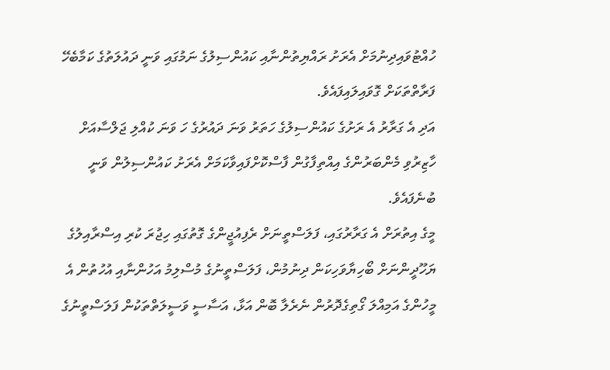ހުއްޓުވައިދިނުމަށް އެރަށު ރައްޔިތުންނާއި ކައުންސިލުގެ ނަމުގައި ވަނީ ދައުލަތުގެ ކަމާބެހޭ ފަރާތްތަކަށް ގޮވައިލައިފައެވެ.
އަދި އެ ގަރާރު އެ ރަށުގެ ކައުންސިލުގެ ހަތަރު ވަނަ ދައުރުގެ ހަ ވަނަ ކުއްލި ޖަލްސާއަށް ހާޒިރުވި މެންބަރުންގެ އިއްތިފާގުން ފާސްކޮށްފައިވާކަމަށް އެރަށު ކައުންސިލުން ވަނީ ބުނެފައެވެ.
މީގެ އިތުރަށް އެ ގަރާރުގައި، ފަލަސްތީނަށް ރެފިއުޖީންގެ ގޮތުގައި ހިޖުރަ ކުރި އިސްރާއިލުގެ ޔަހޫދީންނަށް ބޯހިޔާވަހިކަން ދިނުމުން، ފަލަސްތީނުގެ މުސްލިމު އަހުންނާއި އުހުތުން އެ މީހުންގެ އަމިއްލަ ގޯތިގެދޮރުން ނެރެލާ ބޮން އަޅާ، އަސާސީ ވަސީލަތްތަކުން ފަލަސްތީނުގެ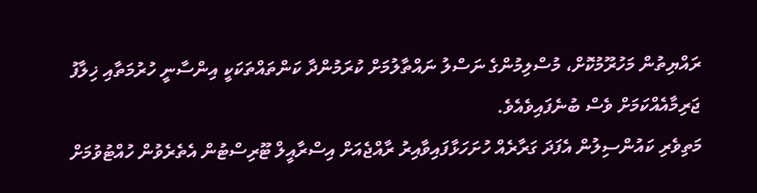ރައްޔިތުން މަހުރޫމުކޮށް، މުސްލިމުންގެ ނަސްލު ނައްތާލުމަށް ކުރަމުންދާ ކަންތައްތަކަކީ އިންސާނީ ހުރުމަތާއި ޚިލާފު ޖަރިމާއެއްކަމަށް ވެސް ބުނެފައިވެއެވެ.
މަތިވެރި ކައުންސިލުން އެފަދަ ގަރާރެއް ހުށަހަޅާފައިވާއިރު ރާއްޖެއަށް އިސްރާއީލް ޓޫރިސްޓުން އެތެރެވުން ހުއްޓުވުމަށް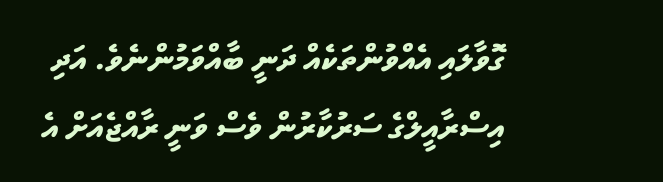ގޮވާލައި އެއްވުންތަކެއް ދަނީ ބާއްވަމުންނެވެ. އަދި އިސްރާއީލްގެ ސަރުކާރުން ވެސް ވަނީ ރާއްޖެއަށް އެ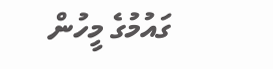ގައުމުގެ މީހުން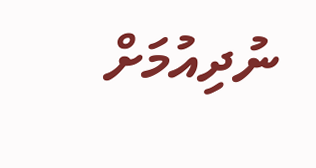ނުދިއުމަށް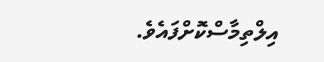އިލްތިމާސްކޮށްފައެވެ.